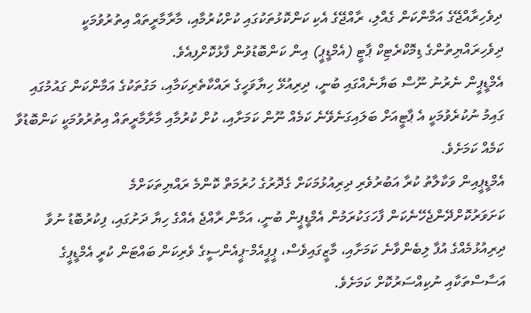ދިވެހިރާއްޖޭގެ އަމާންކަން ގެއްލި، ރާއްޖޭގެ އެކި ކަންކޮޅުތަކުގައި ކުށްކުރުމާއި، މާރާމާރީތައް އިތުރުވުމަކީ ދިވެހިރައްޔިތުންގެ ޑިމޮކްރެޓިކް ޕާޓީ (އެމްޑީޕީ) އިން ކަންބޮޑުވުން ފާޅުކޮށްފިއެވެ.
އެމްޑީޕީން ނެރުނު ނޫސް ބަޔާނެއްގައި ބުނީ، ދިރިއުޅޭ ހިޔާވަހީގެ ރައްކާތެރިކަމާއި، މަގުތަކުގެ އަމާންކަން ގައުމުގައި ގައިމު ނުކުރެވުމަކީ އެ ޕާޓީއަށް ބަލައިގަނެވޭނެ ކަމެއް ނޫން ކަމަށާއި، ކުށް ކުރުމާއި މާރާމާރީތައް އިތުރުވުމަކީ ކަންބޮޑުވާ ކަމެއް ކަމަށެވެ.
އެމްޑީޕީއިން ވަކާލާތު ކުރާ އަބުރުވެރި ދިރިއުޅުމަކަށް ގެދޮރުގެ ހުރުމަތް ކޮންމެ ރައްޔިތަކަށްމެ ކަށަވަރުކޮށްދޭންޖެހޭނެކަން ފާހަގަކުރަމުން އެމްޑީޕީން ބުނީ، އަމާން ރާއްޖެ އެއްގެ ހިޔާ ދަށުގައި، ފިކުރުބޮޑު ނުވާ ދިރިއުޅުމެއްގެ އުފާ ލިބެންވާނެ ކަމަށާއި، މާޒީގައިވެސް، ޕީޕީއެމް-ޕީއެންސީގެ ވެރިކަން ބައްޓަން ކުރީ އެމްޑީޕީގެ އަސާސްތަކާއި ނުކިއްސަރުކޮށް ކަމަށެވެ.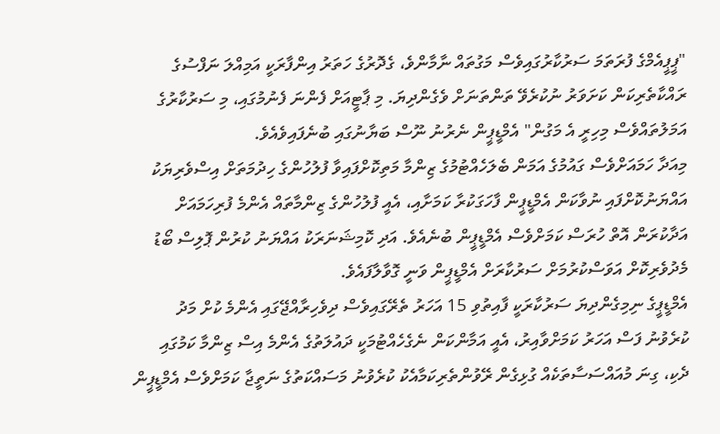"ޕީޕީއެމްގެ ފުރަތަމަ ސަރުކާރުގައިވެސް މަގުތައް ނާމާންވެ، ގެދޮރުގެ ހަތަރު އިންފާރަކީ އަމިއްލަ ނަފްސުގެ ރައްކާތެރިކަން ކަށަވަރު ނުކުރެވޭ ތަންތަނަށް ވެގެންދިޔަ. މި ޕާޓީއަށް ފެންނަ ފެނުމުގައި، މި ސަރުކާރުގެ އަމަލުތައްވެސް މިހިރީ އެ މަގުން" އެމްޑީޕީން ނެރުނު ނޫސް ބަޔާނުގައި ބުނެފައިވެއެވެ.
މިއަދާ ހަމައަށްވެސް ގައުމުގެ އަމަން ބެލަހެއްޓުމުގެ ޒިންމާ މަތިކޮށްފައިވާ ފުލުހުންގެ ހިދުމަތަށް އިސްވެރިޔަކު އައްޔަނުކޮށްފައި ނުވާކަން އެމްޑީޕީން ފާހަގަކުރާ ކަމަށާއި، އެއީ ފުލުހުންގެ ޒިންމާތައް އެންމެ ފުރިހަމައަށް އަދާކުރަން އޮތް ހުރަސް ކަމަށްވެސް އެމްޑީޕީން ބުނެއެވެ. އަދި ކޮމިޝަނަރަކު އައްޔަނު ކުރުން ޕޮލިސް ބޯޑު މެދުވެރިކޮށް އަވަސްކުރުމަށް ސަރުކާރަށް އެމްޑީޕީން ވަނީ ގޮވާލާފައެވެ.
އެމްޑީޕީގެ ނިމިގެންދިޔަ ސަރުކާރަކީ ފާއިތުވި 15 އަހަރު ތެރޭގައިވެސް ދިވެހިރާއްޖޭގައި އެންމެ ކުށް މަދު ކުރެވުނު ފަސް އަހަރު ކަމަށްވާއިރު، އެއީ އަމާންކަން ނެގެހެއްޓުމަކީ ދައުލަތުގެ އެންމެ އިސް ޒިންމާ ކަމުގައި ދެކި، ގިނަ މުއައްސަސާތަކެއް ގުޅިގެން ރޭވުންތެރިކަމާއެކު ކުރެވުނު މަސައްކަތުގެ ނަތީޖާ ކަމަށްވެސް އެމްޑީޕީން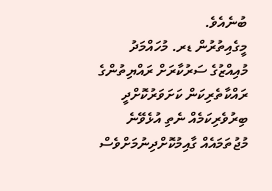ބުނެއެވެ.
މީގެއިތުރުން ޑރ. މުހައްމަދު މުއިއްޒުގެ ސަރުކާރަށް ރައްޔިތުންގެ ރައްކާތެރިކަން ކަށަވަރުކޮށްދީ ބިރުވެރިކަމެއް ނެތި އުޅެވޭނެ މުޖުތަމައެއް ގާއިމުކޮށްދިނުމަށްވެސް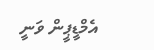އެމްޑީޕީން ވަނީ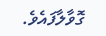ގޮވާލާފައެވެ.